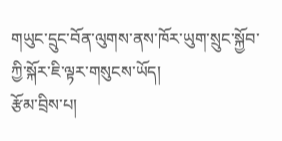གཡུང་དྲུང་བོན་ལུགས་ནས་ཁོར་ཡུག་སྲུང་སྐྱོབ་ཀྱི་སྐོར་ཇི་ལྟར་གསུངས་ཡོད།
རྩོམ་བྲིས་པ།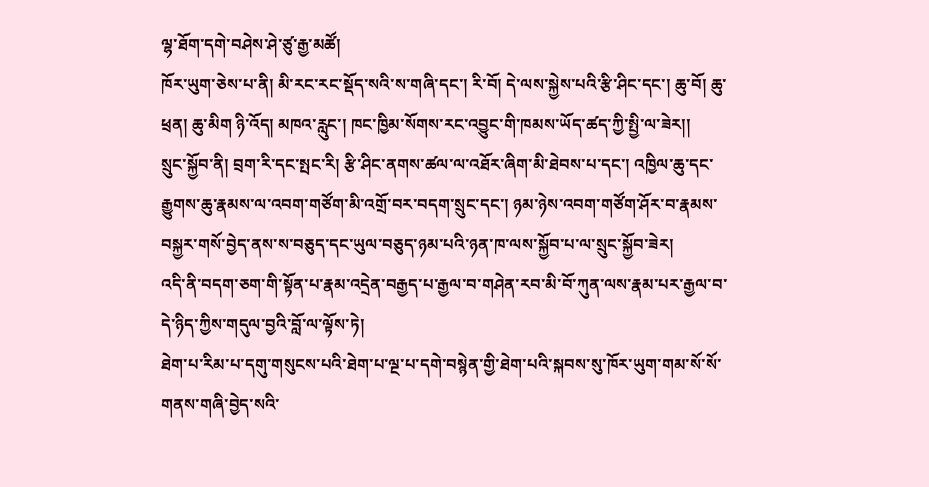ལྷ་ཐོག་དགེ་བཤེས་ཤེ་ཙུ་རྒྱ་མཚོ།
ཁོར་ཡུག་ཅེས་པ་ནི། མི་རང་རང་སྡོད་སའི་ས་གཞི་དང་། རི་བོ། དེ་ལས་སྐྱེས་པའི་རྩི་ཤིང་དང་། ཆུ་བོ། ཆུ་ཕྲན། ཆུ་མིག ཉི་འོད། མཁའ་རླུང་། ཁང་ཁྱིམ་སོགས་རང་འབྱུང་གི་ཁམས་ཡོད་ཚད་ཀྱི་སྤྱི་ལ་ཟེར།།
སྲུང་སྐྱོབ་ནི། བྲག་རི་དང་སྤང་རི། རྩི་ཤིང་ནགས་ཚལ་ལ་འཐོར་ཞིག་མི་ཐེབས་པ་དང་། འཁྱིལ་ཆུ་དང་རྒྱུགས་ཆུ་རྣམས་ལ་འབག་གཙོག་མི་འགྲོ་བར་བདག་སྲུང་དང་། ཉམ་ཉེས་འབག་གཙོག་ཤོར་བ་རྣམས་བསྐྱར་གསོ་བྱེད་ནས་ས་བཅུད་དང་ཡུལ་བཅུད་ཉམ་པའི་ཉན་ཁ་ལས་སྐྱོབ་པ་ལ་སྲུང་སྐྱོབ་ཟེར།
འདི་ནི་བདག་ཅག་གི་སྟོན་པ་རྣམ་འདྲེན་བརྒྱད་པ་རྒྱལ་བ་གཤེན་རབ་མི་བོ་ཀུན་ལས་རྣམ་པར་རྒྱལ་བ་དེ་ཉིད་ཀྱིས་གདུལ་བྱའི་བློ་ལ་ལྟོས་ཏེ།
ཐེག་པ་རིམ་པ་དགུ་གསུངས་པའི་ཐེག་པ་ལྔ་པ་དགེ་བསྙེན་གྱི་ཐེག་པའི་སྐབས་སུ་ཁོར་ཡུག་གམ་སོ་སོ་གནས་གཞི་བྱེད་སའི་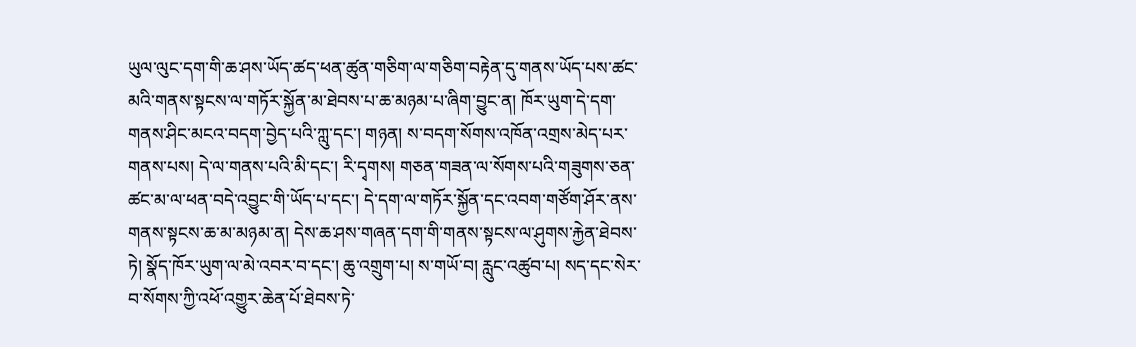ཡུལ་ལུང་དག་གི་ཆ་ཤས་ཡོད་ཚད་ཕན་ཚུན་གཅིག་ལ་གཅིག་བརྟེན་དུ་གནས་ཡོད་པས་ཚང་མའི་གནས་སྟངས་ལ་གཏོར་སྐྱོན་མ་ཐེབས་པ་ཆ་མཉམ་པ་ཞིག་བྱུང་ན། ཁོར་ཡུག་དེ་དག་གནས་ཤིང་མངའ་བདག་བྱེད་པའི་ཀླུ་དང་། གཉན། ས་བདག་སོགས་འཁོན་འགྲས་མེད་པར་གནས་པས། དེ་ལ་གནས་པའི་མི་དང་། རི་དྭགས། གཅན་གཟན་ལ་སོགས་པའི་གཟུགས་ཅན་ཚང་མ་ལ་ཕན་བདེ་འབྱུང་གི་ཡོད་པ་དང་། དེ་དག་ལ་གཏོར་སྐྱོན་དང་འབག་གཙོག་ཤོར་ནས་གནས་སྟངས་ཆ་མ་མཉམ་ན། དེས་ཆ་ཤས་གཞན་དག་གི་གནས་སྟངས་ལ་ཤུགས་རྐྱེན་ཐེབས་ཏེ། སྣོད་ཁོར་ཡུག་ལ་མེ་འབར་བ་དང་། ཆུ་འགྲུག་པ། ས་གཡོ་བ། རླུང་འཚུབ་པ། སད་དང་སེར་བ་སོགས་ཀྱི་འཕོ་འགྱུར་ཆེན་པོ་ཐེབས་ཏེ་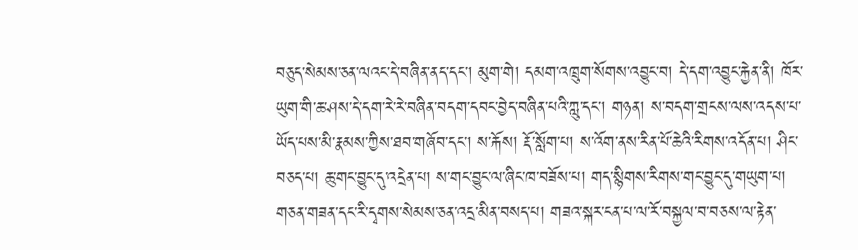བཅུད་སེམས་ཅན་ལའང་དེ་བཞིན་ནད་དང་། མུག་གེ། དམག་འཁྲུག་སོགས་འབྱུང་བ། དེ་དག་འབྱུང་རྐྱེན་ནི། ཁོར་ཡུག་གི་ཆ་ཤས་དེ་དག་རེ་རེ་བཞིན་བདག་དབང་བྱེད་བཞིན་པའི་ཀླུ་དང་། གཉན། ས་བདག་གྲངས་ལས་འདས་པ་ཡོད་པས་མི་རྣམས་ཀྱིས་ཐབ་གཞོབ་དང་། ས་རྐོས། རྡོ་སློག་པ། ས་འོག་ནས་རིན་པོ་ཆེའི་རིགས་འདོན་པ། ཤིང་བཅད་པ། ཆུ་གང་བྱུང་དུ་འདྲེན་པ། ས་གང་བྱུང་ལ་ཞིང་ཁ་བཟོས་པ། གད་སྙིགས་རིགས་གང་བྱུང་དུ་གཡུག་པ། གཅན་གཟན་དང་རི་དྭགས་སེམས་ཅན་འདྲ་མིན་བསད་པ། གཟའ་སྐར་ངན་པ་ལ་རོ་བསྐྱལ་བ་བཅས་ལ་རྟེན་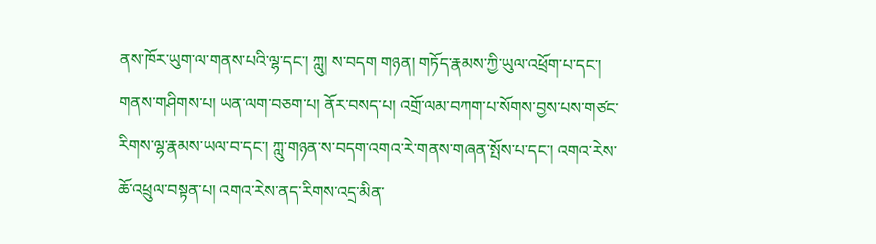ནས་ཁོར་ཡུག་ལ་གནས་པའི་ལྷ་དང་། ཀླུ། ས་བདག གཉན། གཏོད་རྣམས་ཀྱི་ཡུལ་འཕྲོག་པ་དང་། གནས་གཤིགས་པ། ཡན་ལག་བཅག་པ། ནོར་བསད་པ། འགྲོ་ལམ་བཀག་པ་སོགས་བྱས་པས་གཙང་རིགས་ལྷ་རྣམས་ཡལ་བ་དང་། ཀླུ་གཉན་ས་བདག་འགའ་རེ་གནས་གཞན་སྤོས་པ་དང་། འགའ་རེས་ཆོ་འཕྲུལ་བསྟན་པ། འགའ་རེས་ནད་རིགས་འདྲ་མིན་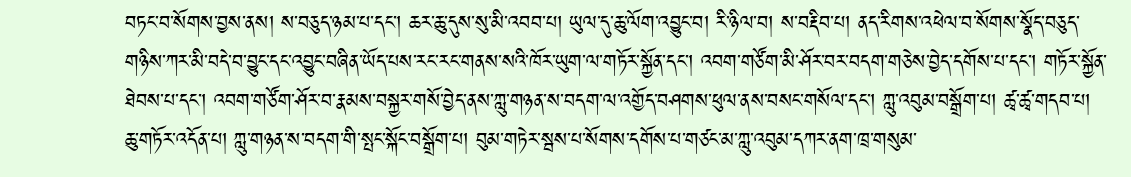བཏང་བ་སོགས་བྱས་ནས། ས་བཅུད་ཉམ་པ་དང་། ཆར་ཆུ་དུས་སུ་མི་འབབ་པ། ཡུལ་དུ་ཆུ་ལོག་འབྱུང་བ། རི་ཉིལ་བ། ས་བརྡིབ་པ། ནད་རིགས་འཕེལ་བ་སོགས་སྣོད་བཅུད་གཉིས་ཀར་མི་བདེ་བ་བྱུང་དང་འབྱུང་བཞིན་ཡོད་པས་རང་རང་གནས་སའི་ཁོར་ཡུག་ལ་གཏོར་སྐྱོན་དང་། འབག་གཙོག་མི་ཤོར་བར་བདག་གཅེས་བྱེད་དགོས་པ་དང་། གཏོར་སྐྱོན་ཐེབས་པ་དང་། འབག་གཙོག་ཤོར་བ་རྣམས་བསྐྱར་གསོ་བྱེད་ནས་ཀླུ་གཉན་ས་བདག་ལ་འགྱོད་བཤགས་ཕུལ་ནས་བསང་གསོལ་དང་། ཀླུ་འབུམ་བསྒྲོག་པ། ཚྭ་ཚྭ་གདབ་པ། ཆུ་གཏོར་འདོན་པ། ཀླུ་གཉན་ས་བདག་གི་སྤང་སྐོང་བསྒྲོག་པ། བུམ་གཏེར་སྦས་པ་སོགས་དགོས་པ་གཙང་མ་ཀླུ་འབུམ་དཀར་ནག་ཁྲ་གསུམ་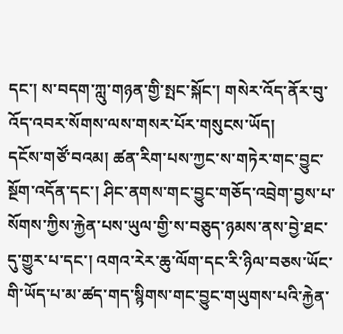དང་། ས་བདག་ཀླུ་གཉན་གྱི་སྤང་སྐོང་། གསེར་འོད་ནོར་བུ་འོད་འབར་སོགས་ལས་གསར་པོར་གསུངས་ཡོད།
དངོས་གཙོ་བའམ། ཚན་རིག་པས་ཀྱང་ས་གཏེར་གང་བྱུང་སྔོག་འདོན་དང་། ཤིང་ནགས་གང་བྱུང་གཅོད་འབྲེག་བྱས་པ་སོགས་ཀྱིས་རྐྱེན་པས་ཡུལ་གྱི་ས་བཅུད་ཉམས་ནས་བྱེ་ཐང་དུ་གྱུར་པ་དང་། འགའ་རེར་ཆུ་ལོག་དང་རི་ཉིལ་བཅས་ཡོང་གི་ཡོད་པ་མ་ཚད་གད་སྙིགས་གང་བྱུང་གཡུགས་པའི་རྐྱེན་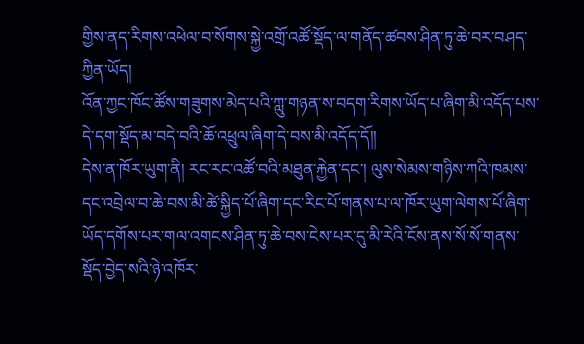གྱིས་ནད་རིགས་འཕེལ་བ་སོགས་སྐྱེ་འགྲོ་འཚོ་སྡོད་ལ་གནོད་ཚབས་ཤིན་ཏུ་ཆེ་བར་བཤད་ཀྱིན་ཡོད།
འོན་ཀྱང་ཁོང་ཚོས་གཟུགས་མེད་པའི་ཀླུ་གཉན་ས་བདག་རིགས་ཡོད་པ་ཞིག་མི་འདོད་པས་དེ་དག་སྡོད་མ་བདེ་བའི་ཆོ་འཕྲུལ་ཞིག་དེ་བས་མི་འདོད་དོ།།
དེས་ན་ཁོར་ཡུག་ནི། རང་རང་འཚོ་བའི་མཐུན་རྐྱེན་དང་། ལུས་སེམས་གཉིས་ཀའི་ཁམས་དང་འབྲེལ་བ་ཆེ་བས་མི་ཚེ་སྐྱིད་པོ་ཞིག་དང་རིང་པོ་གནས་པ་ལ་ཁོར་ཡུག་ལེགས་པོ་ཞིག་ཡོད་དགོས་པར་གལ་འགངས་ཤིན་ཏུ་ཆེ་བས་ངེས་པར་དུ་མི་རེའི་ངོས་ནས་སོ་སོ་གནས་སྡོད་བྱེད་སའི་ཉེ་འཁོར་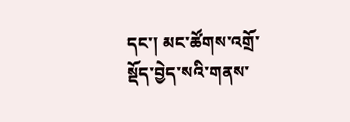དང་། མང་ཚོགས་འགྲོ་སྡོད་བྱེད་སའི་གནས་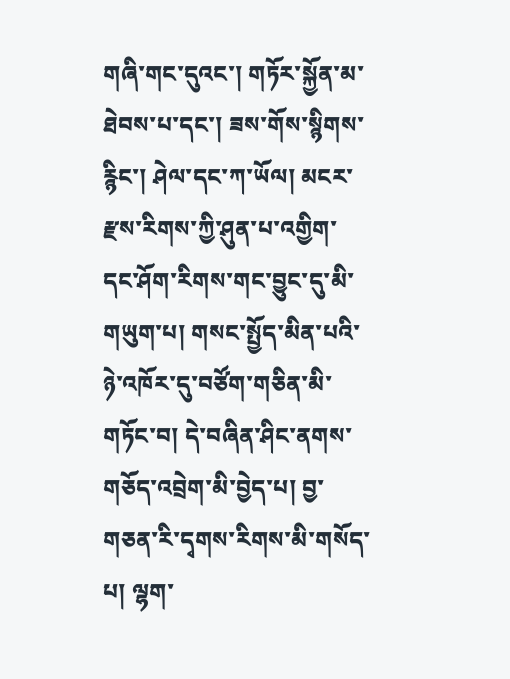གཞི་གང་དུའང་། གཏོར་སྐྱོན་མ་ཐེབས་པ་དང་། ཟས་གོས་སྙིགས་རྙིང་། ཤེལ་དང་ཀ་ཡོལ། མངར་རྫས་རིགས་ཀྱི་ཤུན་པ་འགྱིག་དང་ཤོག་རིགས་གང་བྱུང་དུ་མི་གཡུག་པ། གསང་སྤྱོད་མིན་པའི་ཉེ་འཁོར་དུ་བཙོག་གཅིན་མི་གཏོང་བ། དེ་བཞིན་ཤིང་ནགས་གཅོད་འབྲེག་མི་བྱེད་པ། བྱ་གཅན་རི་དྭགས་རིགས་མི་གསོད་པ། ལྷག་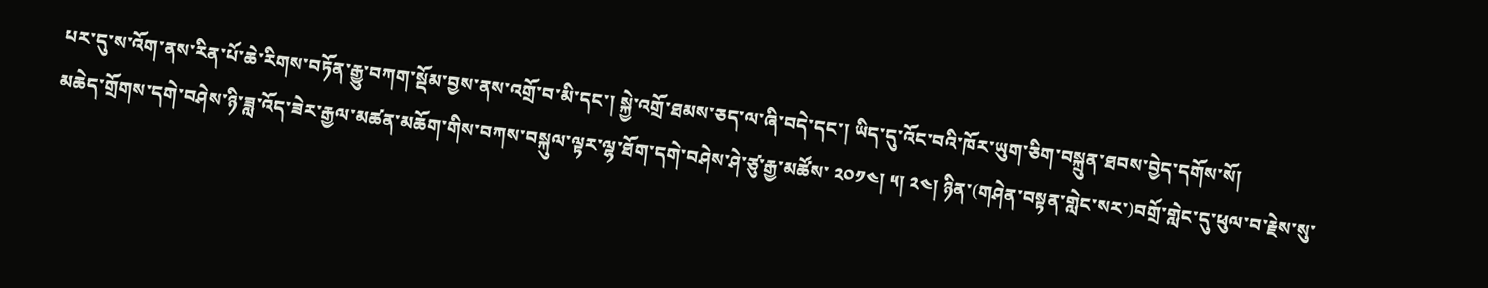པར་དུ་ས་འོག་ནས་རིན་པོ་ཆེ་རིགས་བཏོན་རྒྱུ་བཀག་སྡོམ་བྱས་ནས་འགྲོ་བ་མི་དང་། སྐྱེ་འགྲོ་ཐམས་ཅད་ལ་ཞི་བདེ་དང་། ཡིད་དུ་འོང་བའི་ཁོར་ཡུག་ཅིག་བསྐྲུན་ཐབས་བྱེད་དགོས་སོ།
མཆེད་གྲོགས་དགེ་བཤེས་ཉི་ཟླ་འོད་ཟེར་རྒྱལ་མཚན་མཆོག་གིས་བཀས་བསྐུལ་ལྟར་ལྷ་ཐོག་དགེ་བཤེས་ཤེ་ཙུ་རྒྱ་མཚོས་ ༢༠༡༤། ༥། ༢༤། ཉིན་(གཤེན་བསྟན་གླེང་སར་)བགྲོ་གླེང་དུ་ཕུལ་བ་རྗེས་སུ་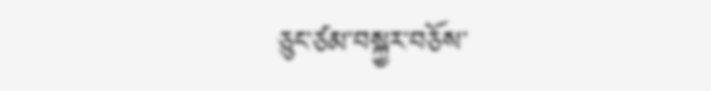ཅུང་ཙམ་བསྐྱར་བཅོས་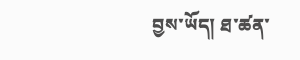བྱས་ཡོད། ཐ་ཚན་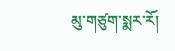མུ་གཙུག་སྨར་རོ།